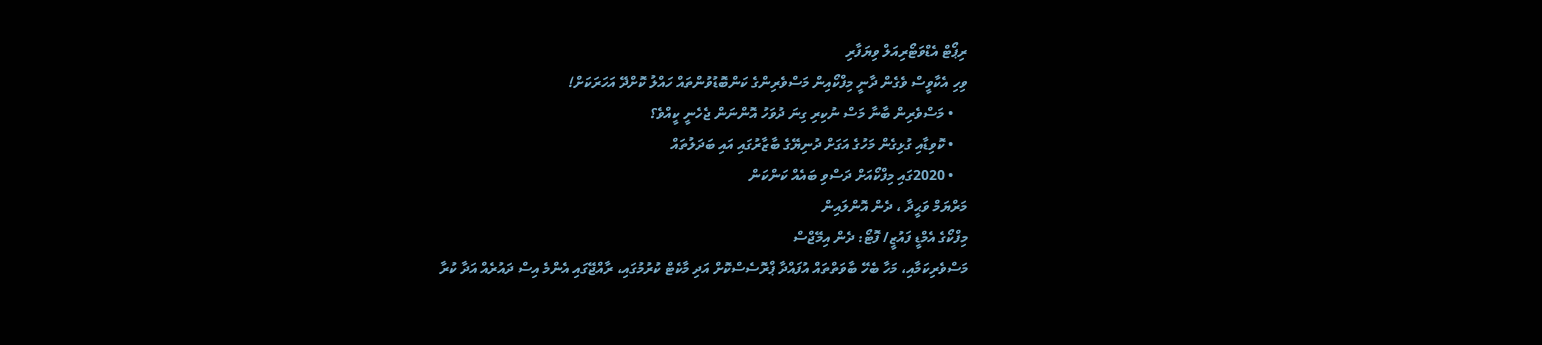ރިޕޯޓް އެޑްވަޓޯރިއަލް ވިޔަފާރި
ވިހި އެކާވީސް ވެގެން ދާނީ މިފްކޯއިން މަސްވެރިންގެ ކަންބޮޑުވުންތައް ހައްލު ކޮށްދޭ އަހަރަކަށް!
    • މަސްވެރިން ބާނާ މަސް ނުކިރި ގިނަ ދުވަހު އޮންނަން ޖެހެނީ ކީއްވެ؟
    • ކޮވިޑާއި ގުޅިގެން މަހުގެ އަގަށް ދުނިޔޭގެ ބާޒާރުގައި އައި ބަދަލުތައް
    • 2020ގައި މިފްކޯއަށް ދަސްވި ބައެއް ކަންކަން
މަރްޔަމް ވަޙީދާ ، ދެން އޮންލައިން
މިފްކޯގެ އެމްޑީ ފައުޒީ/ ފޮޓޯ: ދެން އިމޭޖްސް
މަސްވެރިކަމާއި، މަހާ ބެހޭ ބާވަތްތައް އުފައްދާ ޕްރޮސެސްކޮށް އަދި މާކެޓް ކުރުމުގައި، ރާއްޖޭގައި އެންމެ އިސް ދައުރެއް އަދާ ކުރާ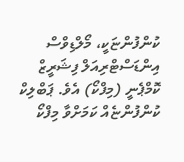ކުންފުންޏަކީ، މޯލްޑިވްސް އިންޑަސްޓްރިއަލް ފިޝަރީޒް ކޮމްޕެނީ (މިފްކޯ) އެވެ. ޕަބްލިކް ކުންފުންޏެއް ކަމަށްވާ މިފްކޯ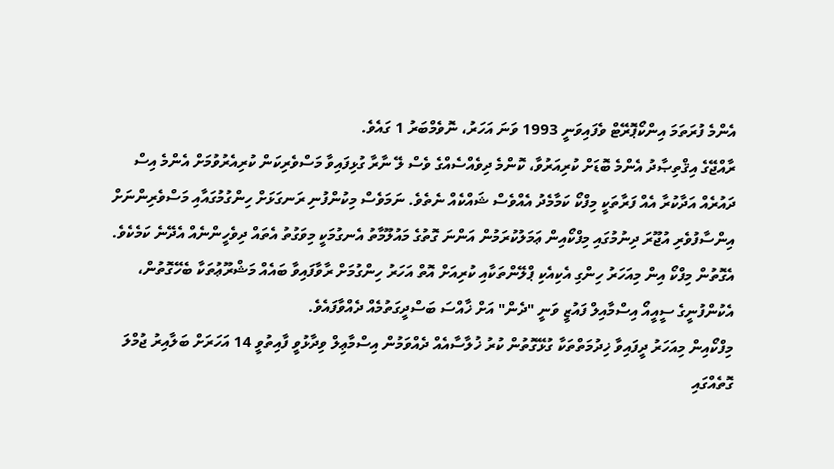އެންމެ ފުރަތަމަ އިންކޯޕޮރޭޓް ވެފައިވަނީ 1993 ވަނަ އަހަރު، ނޮވެމްބަރު 1 ގައެވެ.
ރާއްޖޭގެ އިޤްތިޞާދު އެންމެ ބޮޑަށް ކުރިއަރުވާ، ކޮންމެ ދިވެއްސެއްގެ ވެސް ލޭ ނާރާ ގުޅިފައިވާ މަސްވެރިކަން ކުރިއެރުވުމަށް އެންމެ އިސް ދައުރެއް އަދާކުރާ އެއް ފަރާތަކީ މިފްކޯ ކަމާމެދު އެއްވެސް ޝައްކެއް ނެތެވެ. ނަމަވެސް މިކުންފުނި ރަނގަޅަށް ހިންގުމުގައާއި މަސްވެރިންނަށް އިންސާފުވެރި އުޖޫރަ ދިނުމުގައި މިފްކޯއިން ޢަމަލުކުރަމުން އަންނަ ގޮތުގެ މައުލޫމާތު އެނގުމަކީ މިވަގުތު އެތައް ދިވެހީންނެއް އެދޭނެ ކަމެކެވެ.
އެގޮތުން މިފްކޯ އިން މިއަހަރު ހިންގި އެކިއެކި ޕްލޭންތަކާއި ކުރިއަށް އޮތް އަހަރު ހިންގުމަށް ރާވާފައިވާ ބައެއް މަޝްރޫޢުތަކާ ބެހޭގޮތުން، އެކުންފުނީގެ ސީއީއޯ އިސްމާއިލް ފައުޒީ ވަނީ "ދެން" އަށް ޚާއްސަ ބަސްދީގަތުމެއް ދެއްވާފައެވެ.
މިފްކޯއިން މިއަހަރު ދީފައިވާ ޚިދުމަތްތަކާ ގުޅޭގޮތުން ކުރު ޚުލާސާއެއް ދެއްވަމުން އިސްމާޢިލް ވިދާޅުވީ ފާއިތުވީ 14 އަހަރަށް ބަލާއިރު ޖުމްލަ ގޮތެއްގައި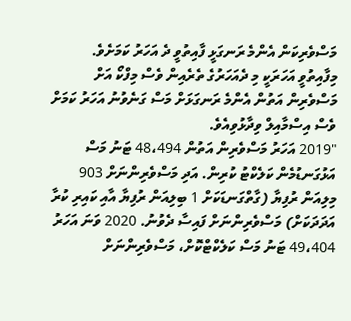މަސްވެރިކަން އެންމެ ރަނގަޅީ ފާއިތުވީ ދެ އަހަރު ކަމަށެވެ. މިފާއިތުވީ އަހަރަކީ މި ދެއަހަރުގެ ތެރެއިން ވެސް މިފްކޯ އަށް މަސްވެރިން އަތުން އެންމެ ރަނގަޅަށް މަސް ގަނެވުނު އަހަރު ކަމަށް ވެސް އިސްމާއިލް ވިދާޅުވިއެވެ.
"2019 އަހަރު މަސްވެރިން އަތުން 48،494 ޓަނު މަސް އަޅުގަނޑުމެން ކަލެކްޓު ކުރިން. އަދި މަސްވެރިންނަށް 903 މިލިއަން ރުފިޔާ (ގާތްގަނޑަކަށް 1 ބިލިއަން ރުފިޔާ އާއި ކައިރި ކުރާ އަދަދަކަށް) މަސްވެރިންނަށް ފައިސާ ދެވުނު. 2020 ވަނަ އަހަރު 49،404 ޓަނު މަސް ކަލެކްޓްކޮށް، މަސްވެރިންނަށް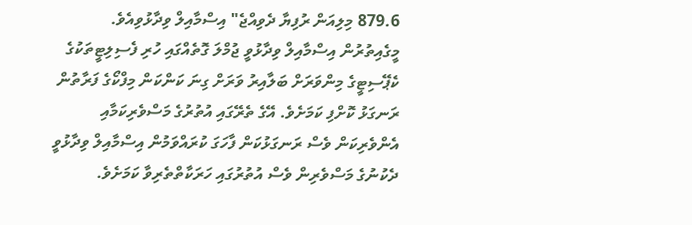879.6 މިލިއަން ރުފިޔާ ދެވިއްޖެ" އިސްމާއިލް ވިދާޅުވިއެވެ.
މީގެއިތުރުން އިސްމާއިލް ވިދާޅުވީ ޖުމްލަ ގޮތެއްގައި ހުރި ފެސިލިޓީތަކުގެ ކެޕޭސިޓީގެ މިންވަރަށް ބަލާއިރު ވަރަށް ގިނަ ކަންކަން މިފްކޯގެ ފަރާތުން ރަނގަޅު ކޮށްފި ކަމަށެވެ. އޭގެ ތެރޭގައި އުތުރުގެ މަސްވެރިކަމާއި އެންވެރިކަން ވެސް ރަނގަޅުކަން ފާހަގަ ކުރައްވަމުން އިސްމާއިލް ވިދާޅުވީ ދެކުނުގެ މަސްވެރިން ވެސް އުތުރުގައި ހަރަކާތްތެރިވާ ކަމަށެވެ.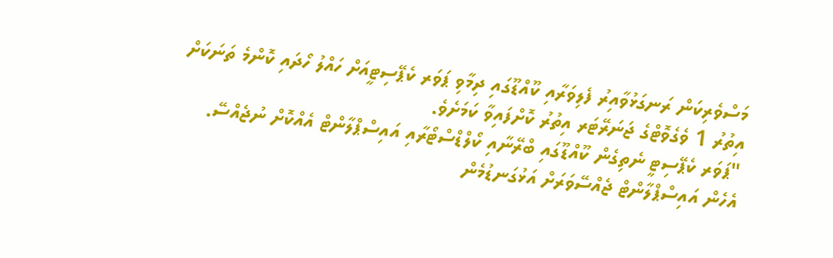މަސްވެރިކަން ރަނގަޅުވާއިރު ފެލިވަރާއި ކޫއްޑޫގައި ދިމާވި ޕަވަރ ކެޕޭސިޓީއަށް ހައްލު ހޯދައި ކޮންމެ ތަނަކަށް އިތުރު 1 ވެގެވޮޓްގެ ޖަނަރޭޓަރ އިތުރު ކޮށްފައިވާ ކަމަށެވެ.
"ޕަވަރ ކެޕޭސިޓީ ނެތިގެން ކޫއްޑޫގައި ބްރޭނާއި ކޯލްޑްސްޓޯރާއި އައިސްޕްލާންޓް އެއްކޮށް ނުޖެއްސޭ. އެހެން އައިސްޕްލާންޓް ޖެއްސޭވަރަށް އަޅުގަނޑުމެން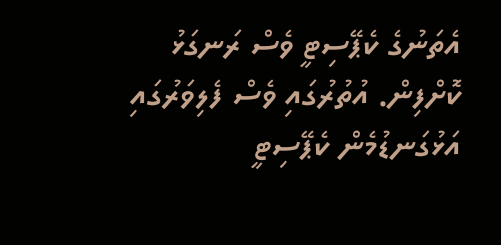އެތަނުގެ ކެޕޭސިޓީ ވެސް ރަނގަޅު ކޮށްފިން. އުތުރުގައި ވެސް ފެލިވަރުގައި އަޅުގަނޑުމެން ކެޕޭސިޓީ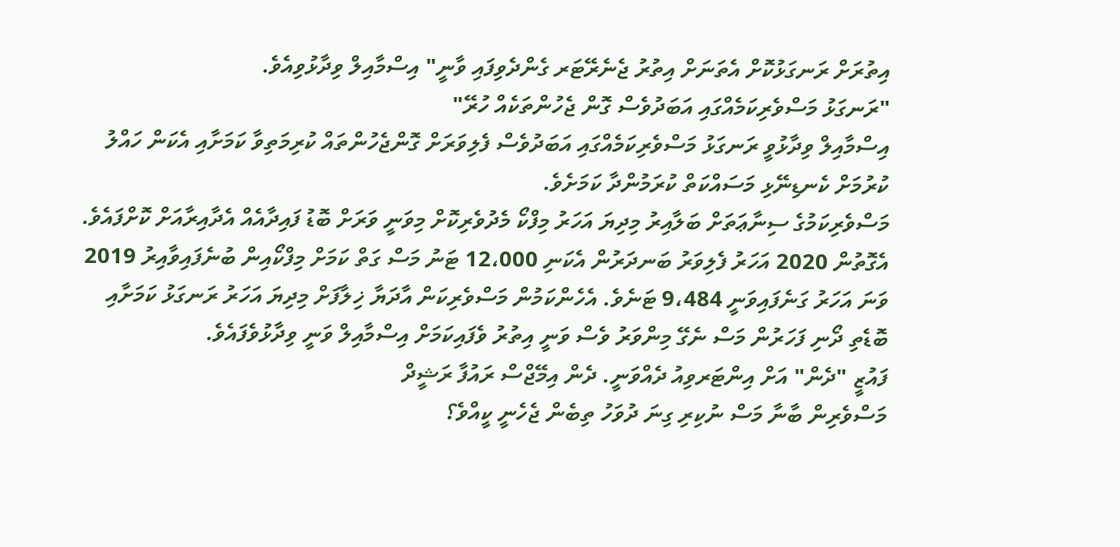އިތުރަށް ރަނގަޅުކޮށް އެތަނަށް އިތުރު ޖެނެރޭޓަރ ގެންދެވިފައި ވާނީ" އިސްމާއިލް ވިދާޅުވިއެވެ.
"ރަނގަޅު މަސްވެރިކަމެއްގައި އަބަދުވެސް ގޮން ޖެހުންތަކެއް ހުރޭ"
އިސްމާއިލް ވިދާޅުވީ ރަނގަޅު މަސްވެރިކަމެއްގައި އަބަދުވެސް ފެލިވަރަށް ގޮންޖެހުންތައް ކުރިމަތިވާ ކަމަށާއި އެކަން ހައްލު ކުރުމަށް ކެނޑިނޭޅި މަސައްކަތް ކުރަމުންދާ ކަމަށެވެ.
މަސްވެރިކަމުގެ ސިނާޢަތަށް ބަލާއިރު މިދިޔަ އަހަރު މިފްކޯ މެދުވެރިކޮށް މިވަނީ ވަރަށް ބޮޑު ފައިދާއެއް އެދާއިރާއަށް ކޮށްފައެވެ. އެގޮތުން 2020 އަހަރު ފެލިވަރު ބަނދަރުން އެކަނި 12،000 ޓަނު މަސް ގަތް ކަމަށް މިފްކޯއިން ބުނެފައިވާއިރު 2019 ވަނަ އަހަރު ގަނެފައިވަނީ 9،484 ޓަނެވެ. އެހެންކަމުން މަސްވެރިކަން އާދަޔާ ޚިލާފަށް މިދިޔަ އަހަރު ރަނގަޅު ކަމަށާއި ބޮޑެތި ދޯނި ފަހަރުން މަސް ނެގޭ މިންވަރު ވެސް ވަނީ އިތުރު ވެފައިކަމަށް އިސްމާއިލް ވަނީ ވިދާޅުވެފައެވެ.
ފައުޒީ "ދެން" އަށް އިންޓަރވިއު ދެއްވަނީ. ދެން އިމޭޖްސް ރައުފާ ރަޝީދް
މަސްވެރިން ބާނާ މަސް ނުކިރި ގިނަ ދުވަހު ތިބެން ޖެހެނީ ކީއްވެ؟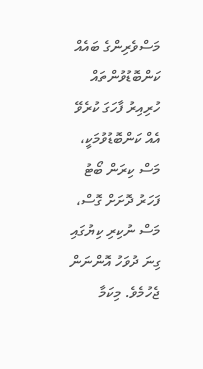މަސްވެރިންގެ ބައެއް ކަންބޮޑުވުންތައް ހުރިއިރު ފާހަގަ ކުރެވޭ އެއް ކަންބޮޑުވުމަކީ، މަސް ކިރަން ބޯޓު ފަހަރު ދޮށަށް ގޮސް، މަސް ނުކިރި ކިޔުގައި ގިނަ ދުވަހު އޮންނަން ޖެހުމެވެ. މިކަމާ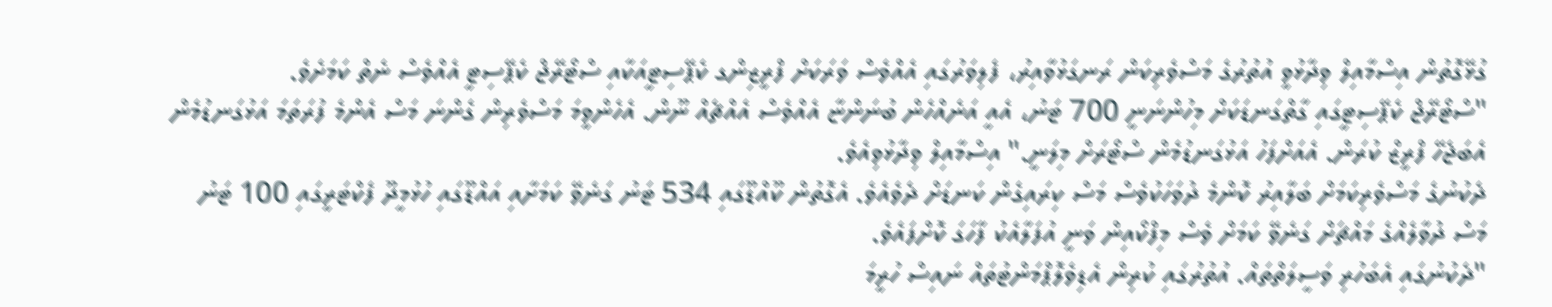ގުޅޭގޮތުން އިސްމާއިލް ވިދާޅުވީ އުތުރުގެ މަސްވެރިކަން ރަނގަޅުވާއިރު، ފެލިވަރުގައި އެއްވެސް ވަރަކަށް ފްރީޒިންގ ކެޕޭސިޓީއަކާއި ސްޓޯރޭޖް ކެޕޭސިޓީ އެއްވެސް ނެތް ކަމަށެވެ.
"ސްޓޯރޭޖް ކެޕޭސިޓީގައި ގާތްގަނޑަކަށް މިހުންނަނީ 700 ޓަނު، އެއީ އަނެއްހެން ބުނަންޏާ އެއްވެސް އެއްޗެއް ނޫން. އެހެންވީމަ މަސްވެރިން ގެންނަ މަސް އެންމެ ފުރަތަމަ އަޅުގަނޑުމެން އެބަޖެހޭ ފްރީޒް ކުރަން. އެއަށްފަހު އަޅުގަނޑުމެން ސްޓޯރަށް މިލަނީ." އިސްމާއިލް ވިދާޅުވިއެވެ.
ދެކުނުގެ މަސްވެރިކަމަށް ބަލާއިރު ކޮންމެ ދުވަހަކުވެސް މަސް ކިރައިގެން ކަނޑަށް ދެވެއެވެ. އެގޮތުން ކޫއްޑޫގައި 534 ޓަނު ގަނެވޭ ކަމަށާއި އައްޑޫގައި ހުޅުމީދޫ ފެކްޓަރީގައި 100 ޓަނު މަސް ދުވާލެއްގެ މައްޗަށް ގަނެވޭ ކަމަށް ވެސް މިފްކޯއިން ވަނީ އުފަލާއެކު ފާހަގަ ކޮށްފައެވެ.
"ދެކުނުގައި އެބަހުރި ވަސީލަތްތައް. އުތުރުގައި ކުރިން އެޑިވެލޮޕްމަންޓުތައް ނައިސް ހުރީމަ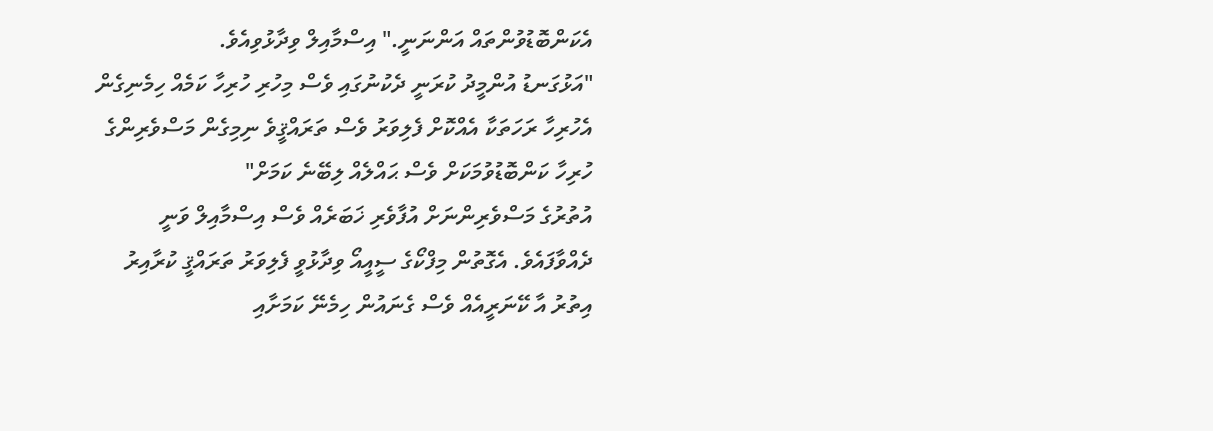އެކަންބޮޑުވުންތައް އަންނަނީ." އިސްމާއިލް ވިދާޅުވިއެވެ.
"އަޅުގަނޑު އުންމީދު ކުރަނީ ދެކުނުގައި ވެސް މިހުރި ހުރިހާ ކަމެއް ހިމެނިގެން އެހުރިހާ ރަހަތަކާ އެއްކޮށް ފެލިވަރު ވެސް ތަރައްޤީވެ ނިމިގެން މަސްވެރިންގެ ހުރިހާ ކަންބޮޑުވުމަކަށް ވެސް ޙައްލެއް ލިބޭނެ ކަމަށް"
އުތުރުގެ މަސްވެރިންނަށް އުފާވެރި ޚަބަރެއް ވެސް އިސްމާއިލް ވަނީ ދެއްވާފައެވެ. އެގޮތުން މިފްކޯގެ ސީއީއޯ ވިދާޅުވީ ފެލިވަރު ތަރައްޤީ ކުރާއިރު އިތުރު އާ ކޭނަރީއެއް ވެސް ގެނައުން ހިމެނޭ ކަމަށާއި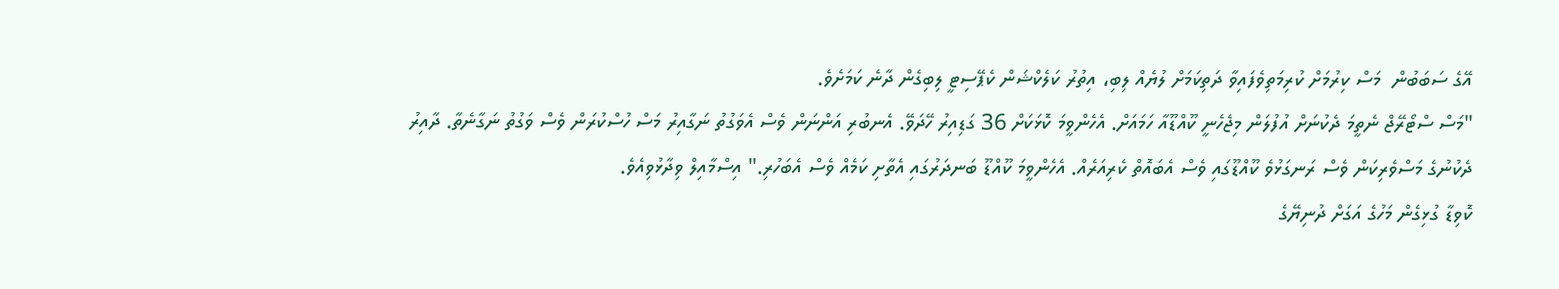އޭގެ ސަބަބުން  މަސް ކިރުމަށް ކުރިމަތިވެފައިވާ ދަތިކަމަށް ލުޔެއް ލިބި، އިތުރު ކަލެކްޝަން ކެޕޭސިޓީ ލިބިގެން ދާނެ ކަމަށެވެ.
"މަސް ސްޓޯރޭޖް ނެތީމަ ދެކުނަށް އުފުލަން މިޖެހެނީ ކޫއްޑޫއާ ހަމައަށް. އެހެންވީމަ ކޮޅަކަށް 36 ގަޑިއިރު ހޭދަވޭ. އެނބުރި އަންނަން ވެސް އެވަގުތު ނަގާއިރު މަސް ހުސްކުރަން ވެސް ވަގުތު ނަގާނެތާ. ދާއިރު ދެކުނުގެ މަސްވެރިކަން ވެސް ރަނގަޅުވެ ކޫއްޑޫގައި ވެސް އެބައޮތް ކެރިއަރެއް. އެހެންވީމަ ކޫއްޑޫ ބަނދަރުގައި އެތާށި ކަމެއް ވެސް އެބަހުރި." އިސްމާއިލް ވިދާޅުވިއެވެ.
ކޮވިޑާ ގުޅިގެން މަހުގެ އަގަށް ދުނިޔޭގެ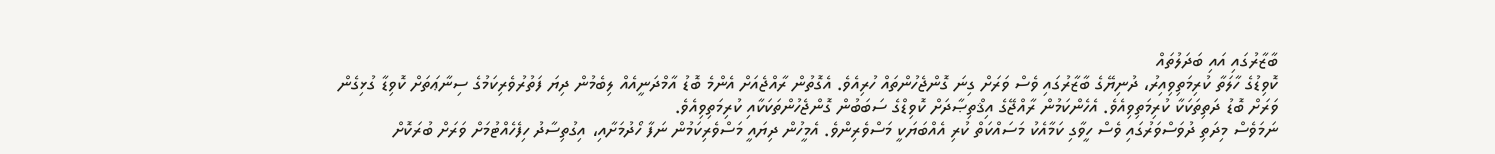ބާޒާރުގައި އައި ބަދަލުތައް
ކޮވިޑުގެ ހާލަތާ ކުރިމަތިވިއިރު، ދުނިޔޭގެ ބާޒާރުގައި ވެސް ވަރަށް ގިނަ ގޮންޖެހުންތައް ހުރިއެވެ. އެގޮތުން ރާއްޖެއަށް އެންމެ ބޮޑު އާމްދަނީއެއް ލިބެމުން ދިޔަ ފަތުރުވެރިކަމުގެ ސިނާޢަތަށް ކޮވިޑާ ގުޅިގެން ވަރަށް ބޮޑު ދަތިތަކަކާ ކުރިމަތިވިއެވެ. އެހެންކަމުން ރާއްޖޭގެ އިޤްތިޞާދަށް ކޮވިޑްގެ ސަބަބުން ގޮންޖެހުންތަކަކާއި ކުރިމަތިވިއެވެ.
ނަމަވެސް މިދަތި ދުވަސްވަރުގައި ވެސް ހީވާގި ކަމާއެކު މަސައްކަތް ކުރި އެއްބަޔަކީ މަސްވެރިންވެ. އެމީހުން ދިޔައީ މަސްވެރިކަމުން ނަފާ ހޯދުމަށާއި، އިގުތިސާދު ހިފެހެއްޓުމަށް ވަރަށް ބުރަކޮށް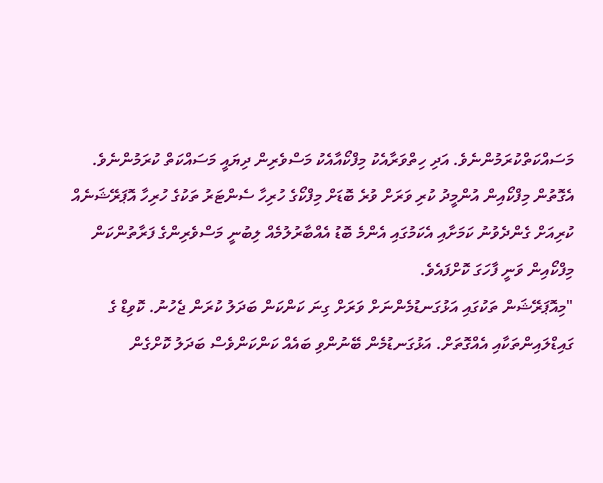މަސައްކަތްކުރަމުންނެވެ. އަދި ހިތްވަރާއެކު މިފްކޯއާއެކު މަސްވެރިން ދިޔައީ މަސައްކަތް ކުރަމުންނެވެ.
އެގޮތުން މިފްކޯއިން އުންމީދު ކުރި ވަރަށް ވުރެ ބޮޑަށް މިފްކޯގެ ހުރިހާ ސެންޓަރު ތަކުގެ ހުރިހާ އޮޕަރޭޝަނެއް ކުރިއަށް ގެންދެވުނު ކަމަށާއި އެކަމުގައި އެންމެ ބޮޑު އެއްބާރުލުމެއް ލިބުނީ މަސްވެރިންގެ ފަރާތުންކަން މިފްކޯއިން ވަނީ ފާހަގަ ކޮށްފައެވެ.
"މިއޮޕަރޭޝަން ތަކުގައި އަޅުގަނޑުމެންނަށް ވަރަށް ގިނަ ކަންކަން ބަދަލު ކުރަން ޖެހުނު. ކޮވިޑް ގެ ގައިޑްލައިންތަކާއި އެއްގޮތަށް. އަޅުގަނޑުމެން ބޭނުންވި ބައެއް ކަންކަންވެސް ބަދަލު ކޮށްގެން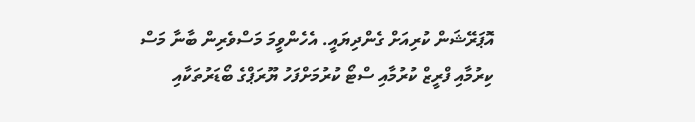އޮޕަރޭޝަން ކުރިއަށް ގެންދިޔައީ. އެހެންވީމަ މަސްވެރިން ބާނާ މަސް ކިރުމާއި ފްރީޒް ކުރުމާއި ސްޓޯ ކުރުމަށްފަހު ޔޫރަޕްގެ ބޯޑަރުތަކާއި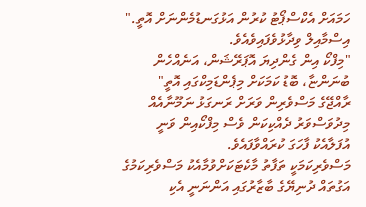ހަމައަށް އެކްސްޕޯޓު ކުރުން އަޅުގަނޑުމެންނަށް އޮތީ." އިސްމާއިލް ވިދާޅުވެފައިވެއެވެ.
"މިފްކޯ އިން ގެންދިޔަ އޮޕަރޭޝަން، އަނެއްހެން ބުނަންޏާ، ބޮޑު ކަމަކަށް މިޕެންޑަމިކްގައި އޮތީ"
ރާއްޖޭގެ މަސްވެރިން ވަރަށް ރަނގަޅު ނަމޫނާއެއް މިދުވަސްވަރު ދެއްކިކަން ވެސް މިފްކޯއިން ވަނީ އުފަލާއެކު ފާހަގަ ކުރައްވާފައެވެ.
މަސްވެރިކަމަކީ ތަފާތު މާކެޓަކަށްވުމާއެކު މަސްވެރިކަމުގެ އަގުތައް ދުނިޔޭގެ ބާޒާރުގައި އަންނަނީ އެކި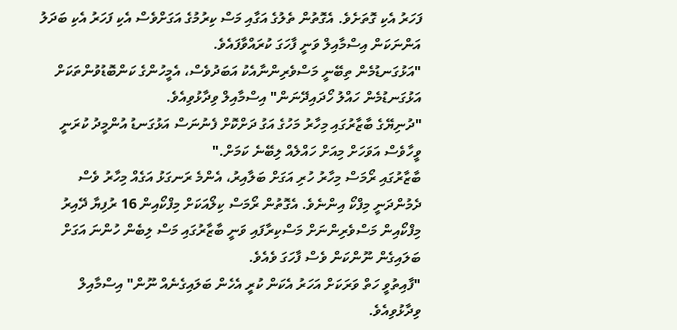ފަހަރު އެކި ގޮތަށެވެ. އެގޮތުން ތެލުގެ އަގާއި މަސް ކިރުމުގެ އަގަށްވެސް އެކި ފަހަރު އެކި ބަދަލު އަންނަކަން އިސްމާއިލް ވަނީ ފާހަގަ ކުރައްވާފައެވެ.
"އަޅުގަނޑުމެން ތިބޭނީ މަސްވެރިންނާއެކު އަބަދުވެސް، އެމީހުންގެ ކަންބޮޑުވުންތަކަށް އަޅުގަނޑުމެން ހައްލު ހޯދައިދޭނަން" އިސްމާއިލް ވިދާޅުވިއެވެ.
"ދުނިޔޭގެ ބާޒާރުގައި މިހާރު މަހުގެ އަގު ދަށްކޮށް ފެނުނަސް އަޅުގަނޑު އުންމީދު ކުރަނީ ވީހާވެސް އަވަހަށް މިއަށް ހައްލެއް ލިބޭނެ ކަމަށް."
ބާޒާރުގައި ރޯމަސް މިހާރު ހުރި އަގަށް ބަލާއިރު، އެންމެ ރަނގަޅު އަގެއް މިހާރު ވެސް ދެމުންދަނީ މިފްކޯ އިންނެވެ. އެގޮތުން ރޯމަސް ކިލޯއަކަށް މިފްކޯއިން 16 ރުފިޔާ ދޭއިރު މިފްކޯއިން މަސްވެރިންނަށް މަސްކިރާފައި ވަނީ ބާޒާރުގައި މަސް ލިބެން ހުންނަ އަގަށް ބަލައިގެން ނޫންކަން ވެސް ފާހަގަ ވެއެވެ.
"ފާއިތުވީ ހަތް ވަރަކަށް އަހަރު އެކަން ކުރީ އެހެން ބަލައިގެނެއް ނޫން" އިސްމާއިލް ވިދާޅުވިއެވެ.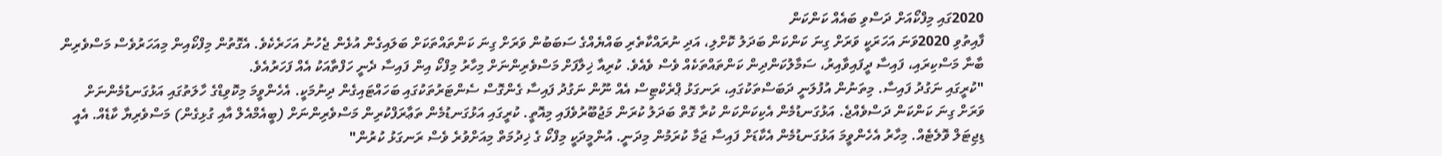2020ގައި މިފްކޯއަށް ދަސްވި ބައެއް ކަންކަން
ފާއިތުވި 2020ވަނަ އަހަރަކީ ވަރަށް ގިނަ ކަންކަން ބަދަލު ކޮށްލި، އަދި ނުރައްކާތެރި ބައްޔެއްގެ ސަބަބުން ވަރަށް ގިނަ ކަންތައްތަކަށް ބަލައިގެން އުޅެން ޖެހުނު އަހަރެކެވެ. އެގޮތުން މިފްކޯއިން މިއަހަރުވެސް މަސްވެރިން ބާނާ މަސްކިރައި، ފައިސާ ދީފައިވާއިރު، ސަމާލުކަންދިން ކަންތައްތަކެއް ވެސް ވެއެވެ. ކުރިއާ ޚިލާފަށް މަސްވެރިންނަށް މިހާރު މިފްކޯ އިން ފައިސާ ދެނީ ހަފްތާއަކު އެއް ފަހަރުއެވެ.
"ކުރީގައި ނަގުދު ފައިސާ. މިތަނުން އުފުލަނީ ދަބަސްތަކުގައި، ރަނގަޅު ޕްރެކްޓިސް އެއް ނޫން ނަގުދު ފައިސާ ގެންގޮސް ސެންޓަރުތަކުގައި ބަހައްޓައިގެން ދިނުމަކީ. އެހެންވީމަ މިކޮވިޑްގެ ހާލަތުގައި އަޅުގަނޑުމެންނަށް ވަރަށް ގިނަ ކަންކަން ދަސްވެއްޖެ. އަޅުގަނޑުމެން އެކިކަންކަން ކުރާ ގޮތް ބަދަލު ކުރަން މަޖުބޫރުވެފައި މިއޮތީ. ކުރީގައި އަޅުގަނޑުމެން ތަޢާރަފްކުރިން މަސްވެރިންނަށް (ބީއެމްއެލް އާއި ގުޅިގެން) މަސްވެރިޔާ ކާޑެއް. އެއީ ޑިޖިޓަލް ވޮލެޓެއް. މިހާރު އެހެންވީމަ އަޅުގަނޑުމެން އެކާޑަށް ފައިސާ ޖަމާ ކުރަމުން މިދަނީ. އުންމީދަކީ މިފްކޯ ގެ ޚިދުމަތް މިއަށްވުރެ ވެސް ރަނގަޅު ކުރުން"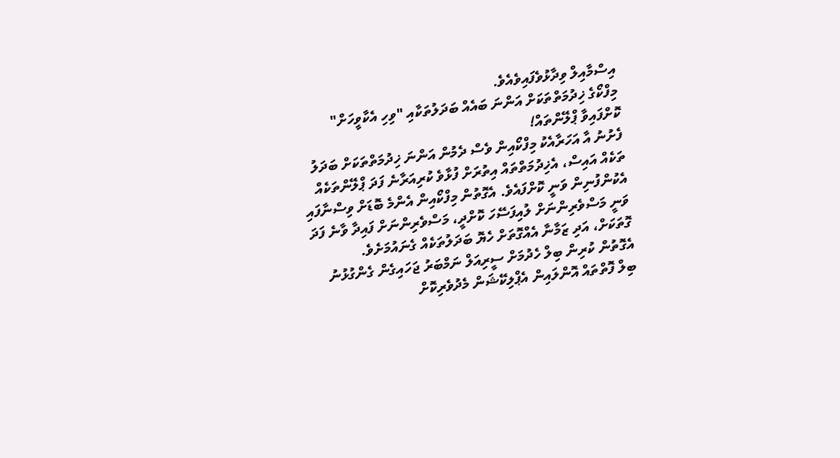އިސްމާއިލް ވިދާޅުވެފައިވެއެވެ.
މިފްކޯގެ ޚިދުމަތްތަކަށް އަންނަ ބައެއް ބަދަލުތަކާއި "ވިހި އެކާވީހަށް" ކޮށްފައިވާ ޕްލޭންތައް!
ފެށުނު އާ އަހަރާއެކު މިފްކޯއިން ވެސް ދެމުން އަންނަ ޚިދުމަތްތަކަށް ބަދަލު ތަކެއް އައިސް، އެޚިދުމަތްތައް އިތުރަށް ފުޅާވެ ކުރިއަރާނެ ފަދަ ޕްލޭންތަކެއް އެކުންފުނިން ވަނީ ކޮށްފައެވެ. އެގޮތުން މިފްކޯއިން އެންމެ ބޮޑަށް ވިސްނާފައި ވަނީ މަސްވެރިންނަށް ލުއިފަސޭހަ ކޮށްދީ، މަސްވެރިންނަށް ފައިދާ ވާނެ ފަދަ ގޮތަކަށް، އަދި ޒަމާނާ އެއްގޮތަށް ހެޔޮ ބަދަލުތަކެއް ގެނައުމަށެވެ.
އެގޮތުން ކުރިން ބިލް ހެދުމަށް ސީރިއަލް ނަމްބަރު ޖަހައިގެން ގެންގުޅުނު ބިލް ފޮތްތައް އޮންލައިން އެޕްލިކޭޝަން މެދުވެރިކޮށް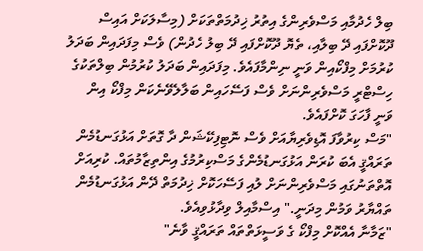ބިލް ހެދުމާއި މަސްވެރިންގެ އިތުރު ޚިދުމަތްތަކަށް (މިސާލަކަށް އައިސް ދޫކޮށްފައި ދޭ ބިލާއި، ތެޔޮ ދޫކޮށްފައި ދޭ ބިލު ހެދުން) ވެސް މިފަދައިން ބަދަލު ކުރުމަށް މިފްކޯއިން ވަނީ ނިންމާފައެވެ. މިފަދައިން ބަދަލު ކުރުމުން ބިލްތަކުގެ ހިސްޓްރީ މަސްވެރިންނަށް ވެސް ފަސޭހައިން ބަލާލެވޭނެކަން މިފްކޯ އިން ވަނީ ފާހަގަ ކޮށްފައެވެ.
"މަސް ކިރުވާފަ އޮޑިވެރިޔާއަށް ވެސް ނޮޓިފިކޭޝަން ދާ ގޮތަށް އަޅުގަނޑުމެން ތަރައްޤީ އެބަ ކުރަން އަޅުގަނޑުމެންގެ މަސްކިރުމުގެ އިންތިޒާމުތައް. ކުރިއަށް އޮތްތަނުގައި މަސްވެރިންނަށް ލުއި ފަސޭހަކޮށް ޚިދުމަތް ދޭން އަޅުގަނޑުމެން ތައްޔާރު ވަމުން މިދަނީ." އިސްމާއިލް ވިދާޅުވިއެވެ.
"ޒަމާނާ އެއްކޮށް މިފްކޯ ގެ ވަސީޅަތްތައް ތަރައްޤީ ވާނެ"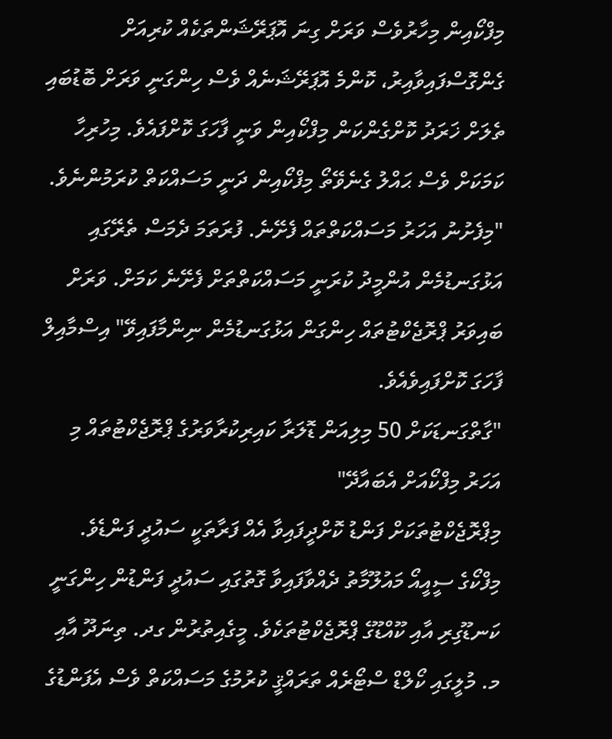މިފްކޯއިން މިހާރުވެސް ވަރަށް ގިނަ އޮޕަރޭޝަންތަކެއް ކުރިއަށް ގެންގޮސްފައިވާއިރު، ކޮންމެ އޮޕަރޭޝަނެއް ވެސް ހިންގަނީ ވަރަށް ބޮޑުބައި ތެލަށް ޚަރަދު ކޮށްގެންކަން މިފްކޯއިން ވަނީ ފާހަގަ ކޮށްފައެވެ. މިހުރިހާ ކަމަކަށް ވެސް ޙައްލު ގެނެވޭތޯ މިފްކޯއިން ދަނީ މަސައްކަތް ކުރަމުންނެވެ.
"މިފެށުނު އަހަރު މަސައްކަތްތައް ފެށޭނެ. ފުރަތަމަ ދެމަސް ތެރޭގައި އަޅުގަނޑުމެން އުންމީދު ކުރަނީ މަސައްކަތްތަށް ފެށޭނެ ކަމަށް. ވަރަށް ބައިވަރު ޕްރޮޖެކްޓުތައް ހިންގަން އަޅުގަނޑުމެން ނިންމާފައިވޭ" އިސްމާއިލް ފާހަގަ ކޮށްފައިވެއެވެ.
"ގާތްގަނޑަކަށް 50 މިލިއަން ޑޮލަރާ ކައިރިކުރާވަރުގެ ޕްރޮޖެކްޓުތައް މި އަހަރު މިފްކޯއަށް އެބައާދޭ"
މިޕްރޮޖެކްޓުތަކަށް ފަންޑު ކޮށްދީފައިވާ އެއް ފަރާތަކީ ސައުދީ ފަންޑެވެ. މިފްކޯގެ ސީއީއޯ މައުލޫމާތު ދެއްވާފައިވާ ގޮތުގައި ސައުދީ ފަންޑުން ހިންގަނީ ކަނޑޫގިރި އާއި ކޫއްޑޫގެ ޕްރޮޖެކްޓުތަކެވެ. މީގެއިތުރުން ގދ. ތިނަދޫ އާއި މ. މުލީގައި ކޯލްޑް ސްޓޯރެއް ތަރައްޤީ ކުރުމުގެ މަސައްކަތް ވެސް އެފަންޑުގެ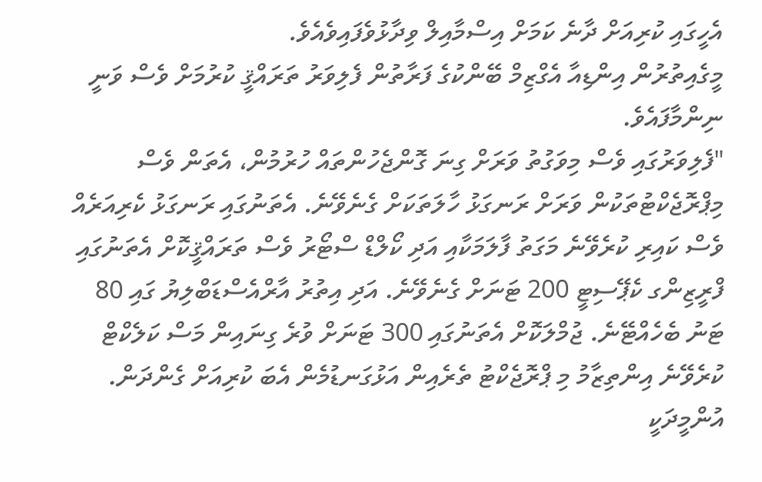އެހީގައި ކުރިއަށް ދާނެ ކަމަށް އިސްމާއިލް ވިދާޅުވެފައިވެއެވެ.
މީގެއިތުރުން އިންޑިއާ އެގްޒިމް ބޭންކުގެ ފަރާތުން ފެލިވަރު ތަރައްޤީ ކުރުމަށް ވެސް ވަނީ ނިންމާފައެވެ.
"ފެލިވަރުގައި ވެސް މިވަގުތު ވަރަށް ގިނަ ގޮންޖެހުންތައް ހުރުމުން، އެތަން ވެސް މިޕްރޮޖެކްޓުތަކުން ވަރަށް ރަނގަޅު ހާލަތަކަށް ގެނެވޭނެ. އެތަނުގައި ރަނގަޅު ކެރިއަރެއް ވެސް ކައިރި ކުރެވޭނެ މަގަތު ފާލަމަކާއި އަދި ކޯލްޑް ސްޓޯރު ވެސް ތަރައްޤީކޮށް އެތަނުގައި ފްރީޒިންގ ކެޕޭސިޓީ 200 ޓަނަށް ގެނެވޭނެ. އަދި އިތުރު އާރްއެސްޑަބްލިޔު ގައި 80 ޓަނު ބެހެއްޓޭނެ. ޖުމްލަކޮށް އެތަނުގައި 300 ޓަނަށް ވުރެ ގިނައިން މަސް ކަލެކްޓް ކުރެވޭނެ އިންތިޒާމު މި ޕްރޮޖެކްޓު ތެރެއިން އަޅުގަނޑުމެން އެބަ ކުރިއަށް ގެންދަން. އުންމީދަކީ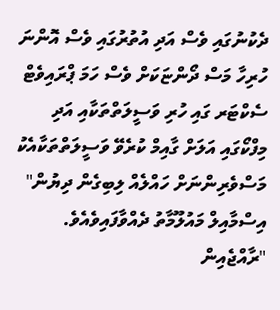ދެކުނުގައި ވެސް އަދި އުތުރުގައި ވެސް އޮންނަ ހުރިހާ މަސް ދޯންޏަކަށް ވެސް ހަމަ ޕްރައިވެޓް ސެކްޓަރ ގައި ހުރި ވަސީލަތްތަކާއި އަދި މިފްކޯގައި އަލަށް ގާއިމް ކުރެވޭ ވަސީލަތްތަކާއެކު މަސްވެރިންނަށް ހައްލެއް ލިބިގެން ދިޔުން" އިސްމާއިލް މައުލޫމާތު ދެއްވާފައިވެއެވެ.
"ރާއްޖެއިން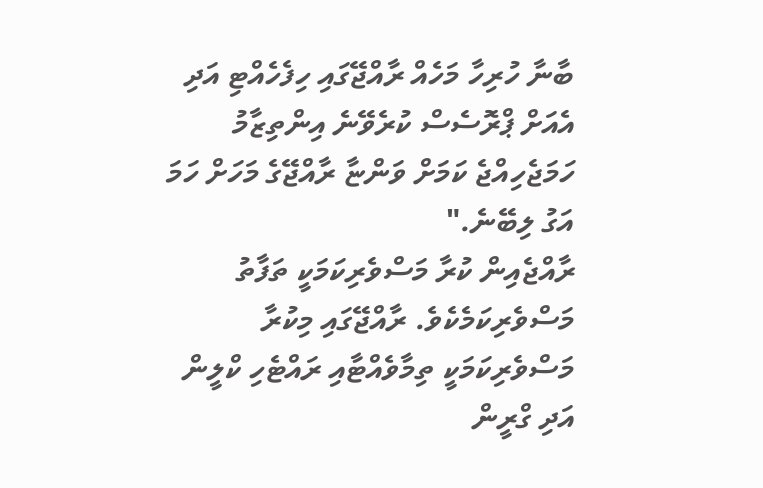ބާނާ ހުރިހާ މަހެއް ރާއްޖޭގައި ހިފެހެއްޓި އަދި އެއަށް ޕްރޮސެސް ކުރެވޭނެ އިންތިޒާމު ހަމަޖެހިއްޖެ ކަމަށް ވަންޏާ ރާއްޖޭގެ މަހަށް ހަމަ އަގު ލިބޭނެ."
ރާއްޖެއިން ކުރާ މަސްވެރިކަމަކީ ތަފާތު މަސްވެރިކަމެކެވެ. ރާއްޖޭގައި މިކުރާ މަސްވެރިކަމަކީ ތިމާވެއްޓާއި ރައްޓެހި ކްލީން އަދި ގްރީން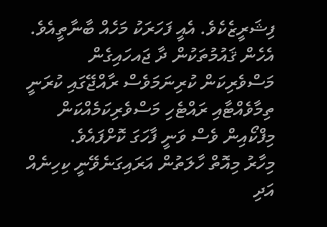ފިޝަރީޒެކެވެ. އެއީ ފަހަރަކު މަހެއް ބާނާތީއެވެ. އެހެން ޤައުމުތަކުން ދާ ޖައހައިގެން މަސްވެރިކަން ކުރިނަމަވެސް ރާއްޖޭގައި ކުރަނީ ތިމާވެއްޓާއި ރައްޓެހި މަސްވެރިކަމެއްކަން މިފްކޯއިން ވެސް ވަނީ ފާހަގަ ކޮށްފައެވެ.
މިހާރު މިއޮތް ހާލަތުން އަރައިގަނެވޭނީ ކިހިނެއް އަދި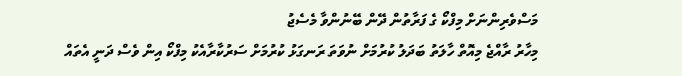މަސްވެރިންނަށް މިފްކޯ ގެ ފަރާތުން ދޭން ބޭނުންވާ މެސެޖު
މިހާރު ރާއްޖެ މިއޮތް ހާލަތު ބަދަލު ކުރުމަށް ނުވަތަ ރަނގަޅު ކުރުމަށް ސަރުކާރާއެކު މިފްކޯ އިން ވެސް ދަނީ އެތައް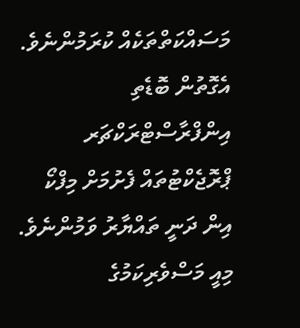މަސައްކަތްތަކެއް ކުރަމުންނެވެ.
އެގޮތުން ބޮޑެތި އިންފްރާސްޓްރަކްޗަރ ޕްރޮޖެކްޓުތައް ފެށުމަށް މިފްކޯ އިން ދަނީ ތައްޔާރު ވަމުންނެވެ. މިއީ މަސްވެރިކަމުގެ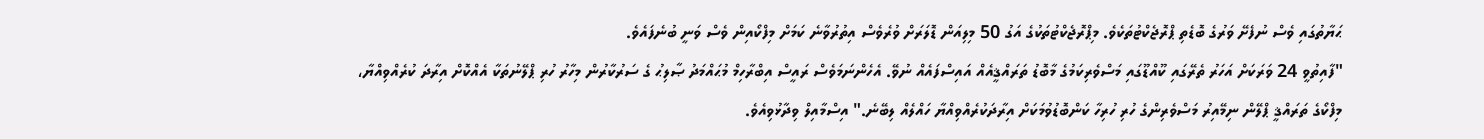ޙަޔާތުގައި ވެސް ނުފެށޭ ވަރުގެ ބޮޑެތި ޕްރޮޖެކްޓުތަކެވެ. މިޕްރޮޖެކްޓުތަކުގެ އަގު 50 މިލިއަން ޑޮލަރަށް ވުރެވެސް އިތުރުވާނެ ކަމަށް މިފްކޯއިން ވެސް ވަނީ ބުނެފައެވެ.
"ފާއިތުވީ 24 ވަރަކަށް އަހަރު ތެރޭގައި ކޫއްޑޫގައި މަސްވެރިކަމުގެ މާބޮޑު ތަރައްޤީއެއް އައިސްފައެއް ނުވޭ. އެހެންނަމަވެސް ރައީސް އިބްރާހިމް މުޙައްމަދު ޞާލިޙު ގެ ސަރުކާރުން މިހާރު ހުރި ޕްލޭނުތަކާ އެއްކޮށް އިރާދަ ކުރެއްވިއްޔާ، މިފްކޯގެ ތަރައްޤީ ޕްލޭން ނިމޭއިރު މަސްވެރިންގެ ހުރި ހުރިހާ ކަންބޮޑުވުމަކަށް އިރާދަކުރެއްވިއްޔާ ހައްލެއް ލިބޭނެ." އިސްމާއިލް ވިދާޅުވިއެވެ.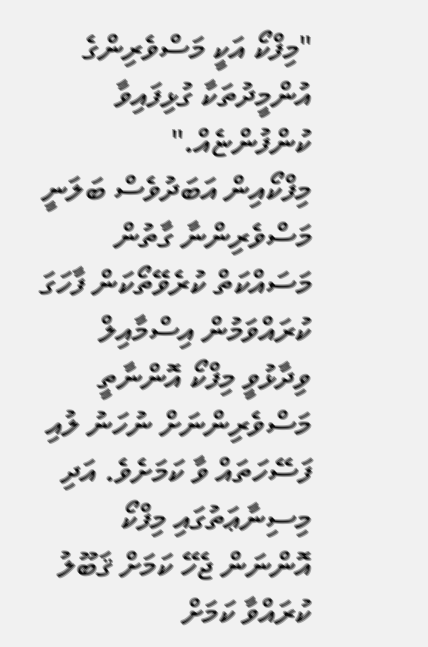"މިފްކޯ އަކީ މަސްވެރިންގެ އުންމީދުތަކާ ގުޅިފައިވާ ކުންފުންޏެއް."
މިފްކޯއިން އަބަދުވެސް ބަލަނީ މަސްވެރިންނާ ގާތުން މަސައްކަތް ކުރެވޭތޯކަން ފާހަގަ ކުރައްވަމުން އިސްމާއިލް ވިދާޅުވީ މިފްކޯ އޮންނާތީ މަސްވެރިންނަށް ނުހަނު ލުއި ފަސޭހަތައް ވާ ކަމަށެވެ. އަދި މިސިނާޢަތުގައި މިފްކޯ އޮންނަން ޖެހޭ ކަމަށް ޤަބޫލު ކުރައްވާ ކަމަށް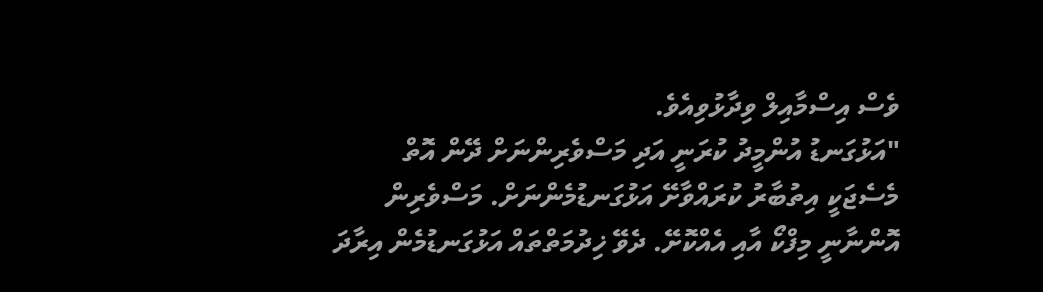ވެސް އިސްމާއިލް ވިދާޅުވިއެވެ.
"އަޅުގަނޑު އުންމީދު ކުރަނީ އަދި މަސްވެރިންނަށް ދޭން އޮތް މެސެޖަކީ އިތުބާރު ކުރައްވާށޭ އަޅުގަނޑުމެންނަށް. މަސްވެރިން އޮންނާނީ މިފްކޯ އާއި އެއްކޮށޭ. ދެވޭ ޚިދުމަތްތައް އަޅުގަނޑުމެން އިރާދަ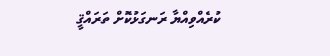ކުރެއްވިއްޔާ ރަނގަޅުކޮށް ތަރައްޤީ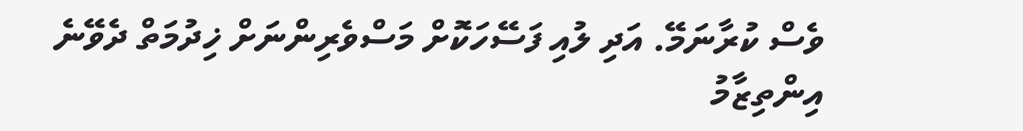ވެސް ކުރާނަމޭ. އަދި ލުއި ފަސޭހަކޮށް މަސްވެރިންނަށް ޚިދުމަތް ދެވޭނެ އިންތިޒާމު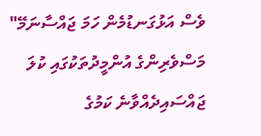ވެސް އަޅުގަނޑުމެން ހަމަ ޖައްސާނަމޭ" މަސްވެރިންގެ އުންމީދުތަކުގައި ކުލަ ޖައްސައިދެއްވާނެ ކަމުގެ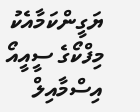ޔަގީންކަމާއެކު މިފްކޯގެ ސީއީއޯ އިސްމާއިލް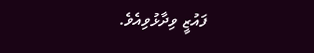ފައުޒީ ވިދާޅުވިއެވެ.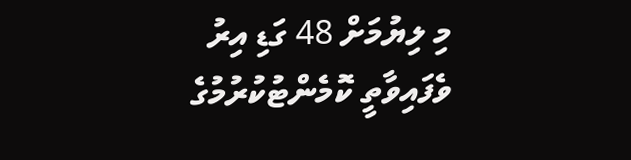މި ލިޔުމަށް 48 ގަޑި އިރު ވެފައިވާތީ ކޮމެންޓުކުރުމުގެ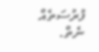ފުރުސަތެއް ނެތް.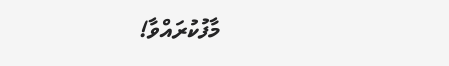މާފުކުރައްވާ!